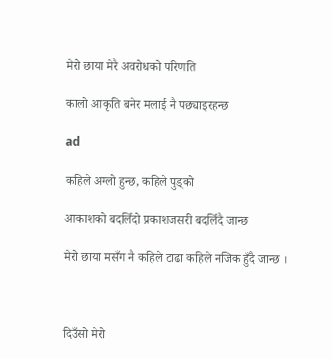मेरो छाया मेरै अवरोधको परिणति

कालो आकृति बनेर मलाई नै पछ्याइरहन्छ

ad

कहिले अग्लो हुन्छ, कहिले पुड्को

आकाशको बदलिँदो प्रकाशजसरी बदलिँदै जान्छ

मेरो छाया मसँग नै कहिले टाढा कहिले नजिक हुँदै जान्छ ।



दिउँसो मेरो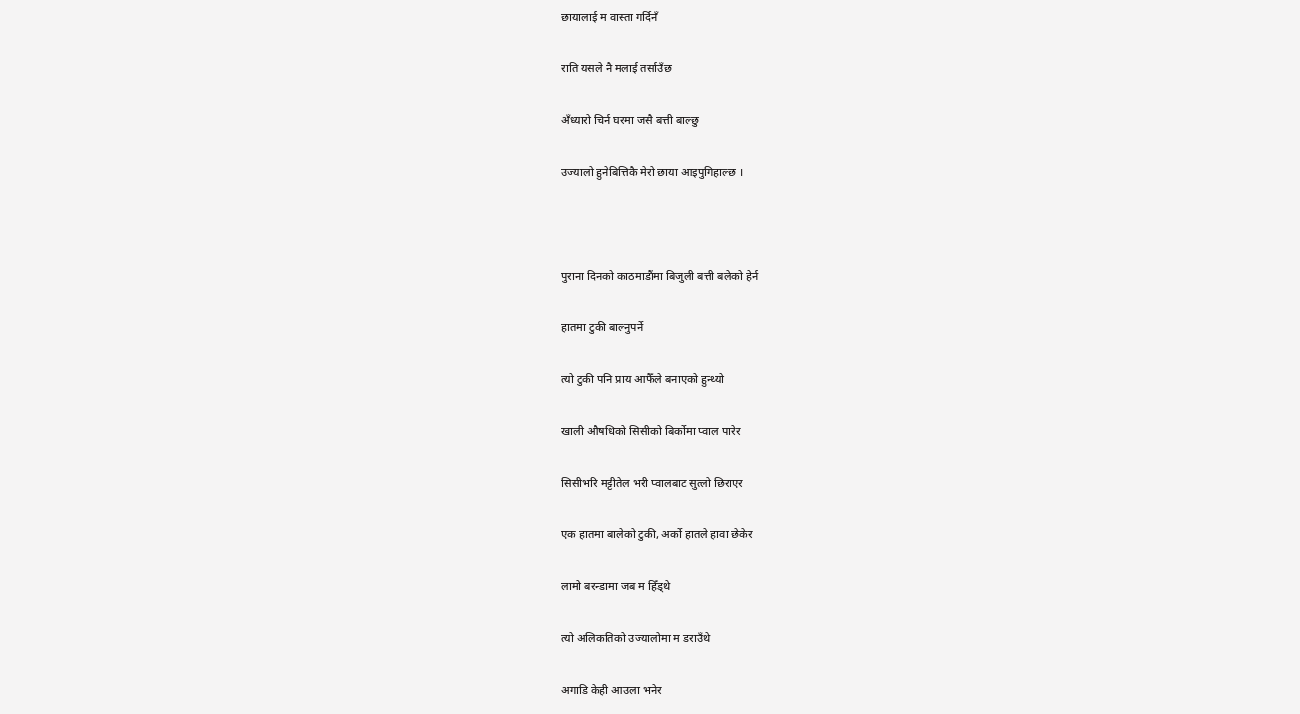छायालाई म वास्ता गर्दिनँ

राति यसले नै मलाई तर्साउँछ

अँध्यारो चिर्न घरमा जसै बत्ती बाल्छु

उज्यालो हुनेबित्तिकै मेरो छाया आइपुगिहाल्छ ।



पुराना दिनको काठमाडौंमा बिजुली बत्ती बलेको हेर्न

हातमा टुकी बाल्नुपर्ने

त्यो टुकी पनि प्राय आफैँले बनाएको हुन्थ्यो

खाली औषधिको सिसीको बिर्कोमा प्वाल पारेर

सिसीभरि मट्टीतेल भरी प्वालबाट सुत्लो छिराएर

एक हातमा बालेको टुकी, अर्को हातले हावा छेकेर

लामो बरन्डामा जब म हिँड्थे

त्यो अलिकतिको उज्यालोमा म डराउँथे

अगाडि केही आउला भनेर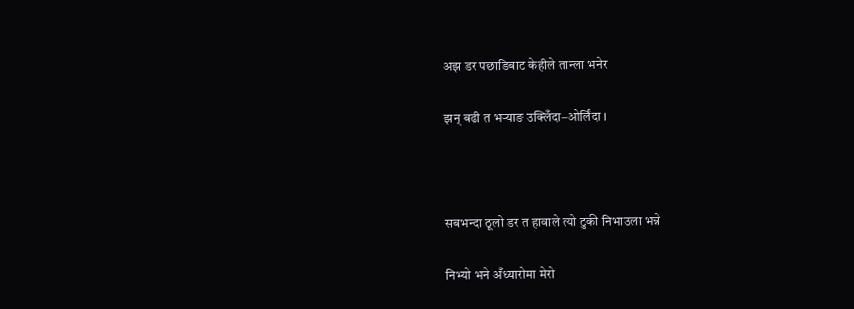अझ डर पछाडिबाट केहीले तान्ला भनेर

झन् बढी त भर्‍याङ उक्लिँदा–ओर्लिंदा ।



सबभन्दा ठूलो डर त हावाले त्यो टुकी निभाउला भन्ने

निभ्यो भने अँध्यारोमा मेरो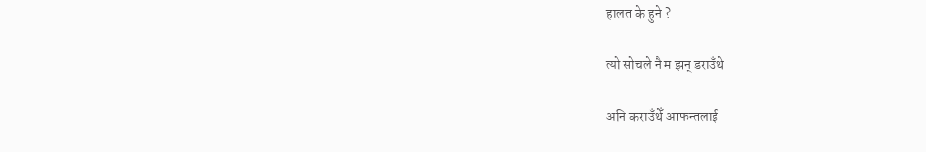हालत के हुने ?

त्यो सोचले नै म झन् डराउँथे

अनि कराउँथेँ आफन्तलाई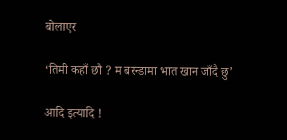बोलाएर

‘तिमी कहाँ छौ ? म बरन्डामा भात खान जाँदै छु’

आदि इत्यादि !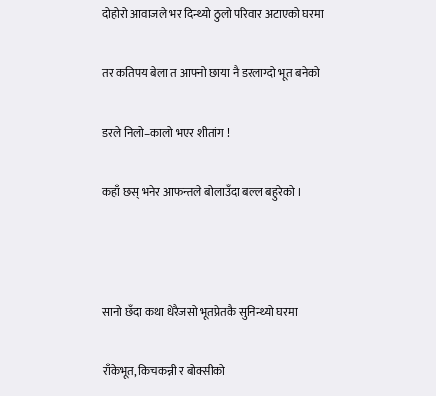दोहोरो आवाजले भर दिन्थ्यो ठुलो परिवार अटाएको घरमा

तर कतिपय बेला त आफ्नो छाया नै डरलाग्दो भूत बनेको

डरले निलो–कालो भएर शीतांग !

कहाँ छस् भनेर आफन्तले बोलाउँदा बल्ल बहुरेको ।



सानो छँदा कथा धेरैजसो भूतप्रेतकै सुनिन्थ्यो घरमा

राँकेभूत, किचकन्नी र बोक्सीको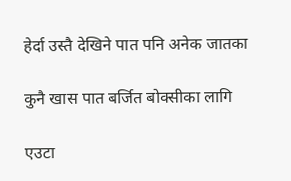हेर्दा उस्तै देखिने पात पनि अनेक जातका

कुनै खास पात बर्जित बोक्सीका लागि

एउटा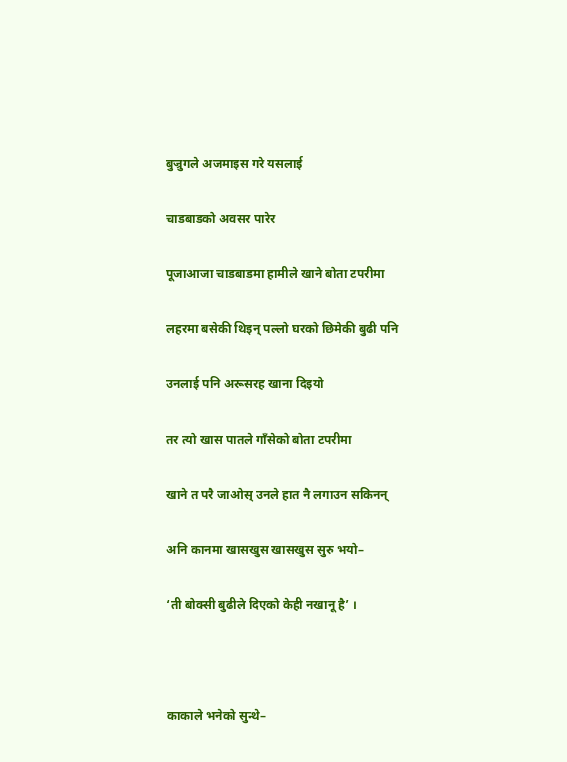बुज्रुगले अजमाइस गरे यसलाई

चाडबाडको अवसर पारेर

पूजाआजा चाडबाडमा हामीले खाने बोता टपरीमा

लहरमा बसेकी थिइन् पल्लो घरको छिमेकी बुढी पनि

उनलाई पनि अरूसरह खाना दिइयो

तर त्यो खास पातले गाँसेको बोता टपरीमा

खाने त परै जाओस् उनले हात नै लगाउन सकिनन्

अनि कानमा खासखुस खासखुस सुरु भयो–

‘ती बोक्सी बुढीले दिएको केही नखानू है’ ।



काकाले भनेको सुन्थे–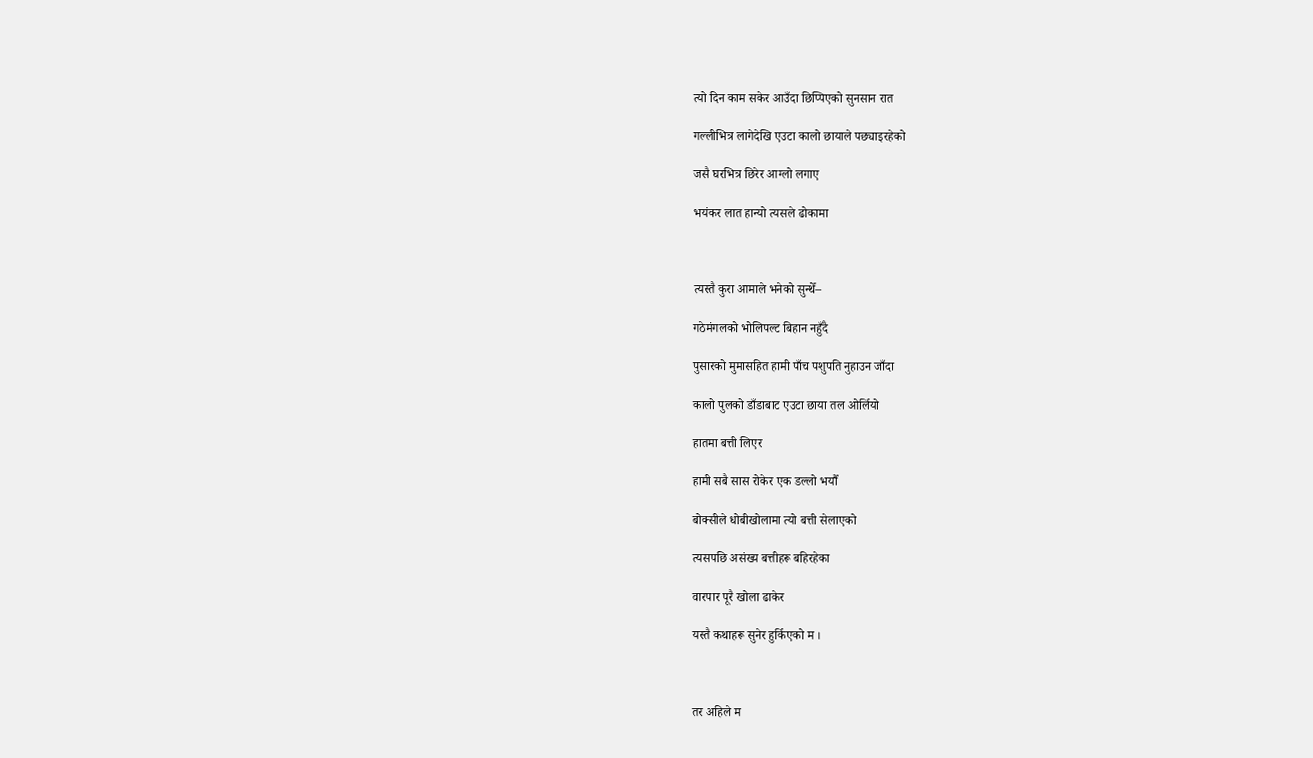त्यो दिन काम सकेर आउँदा छिप्पिएको सुनसान रात

गल्लीभित्र लागेदेखि एउटा कालो छायाले पछ्याइरहेको

जसै घरभित्र छिरेर आग्लो लगाए

भयंकर लात हान्यो त्यसले ढोकामा



त्यस्तै कुरा आमाले भनेको सुन्थेँ–

गठेमंगलको भोलिपल्ट बिहान नहुँदै

पुसारको मुमासहित हामी पाँच पशुपति नुहाउन जाँदा

कालो पुलको डाँडाबाट एउटा छाया तल ओर्लियो

हातमा बत्ती लिएर

हामी सबै सास रोकेर एक डल्लो भयौँ

बोक्सीले धोबीखोलामा त्यो बत्ती सेलाएको

त्यसपछि असंख्य बत्तीहरू बहिरहेका

वारपार पूरै खोला ढाकेर

यस्तै कथाहरू सुनेर हुर्किएको म ।



तर अहिले म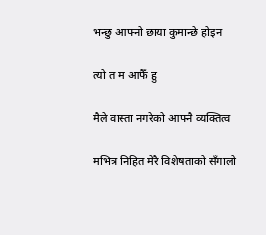भन्छु आफ्नो छाया कुमान्छे होइन

त्यो त म आफैँ हु

मैले वास्ता नगरेको आफ्नै व्यक्तित्व

मभित्र निहित मेरै विशेषताको सँगालो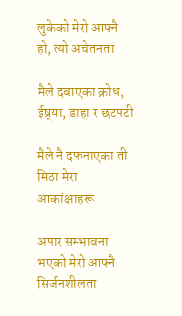लुकेको मेरो आफ्नै हो, त्यो अचेतनता

मैले दबाएका क्रोध, ईष्र्या, डाहा र छटपटी

मैले नै दफनाएका ती मिठा मेरा आकांक्षाहरू

अपार सम्भावना भएको मेरो आफ्नै सिर्जनशीलता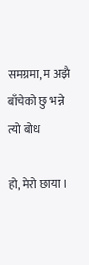समग्रमा, म अझै बाँचेको छु भन्ने त्यो बोध

हो, मेरो छाया ।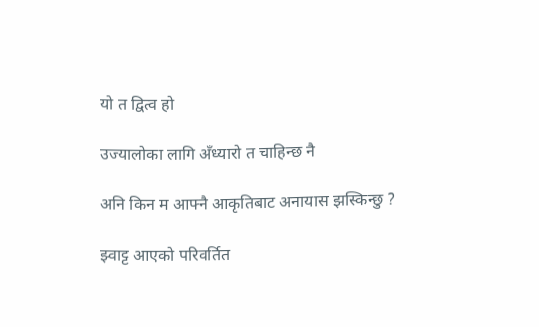यो त द्वित्व हो

उज्यालोका लागि अँध्यारो त चाहिन्छ नै

अनि किन म आफ्नै आकृतिबाट अनायास झस्किन्छु ?

झ्वाट्ट आएको परिवर्तित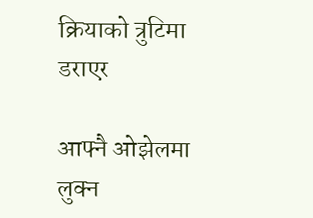क्रियाको त्रुटिमा डराएर

आफ्नै ओझेलमा लुक्न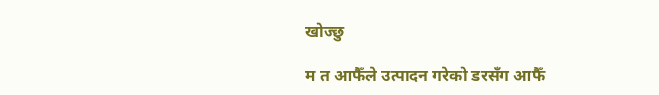खोज्छु

म त आफैँले उत्पादन गरेको डरसँग आफैँ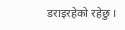डराइरहेको रहेछु ।